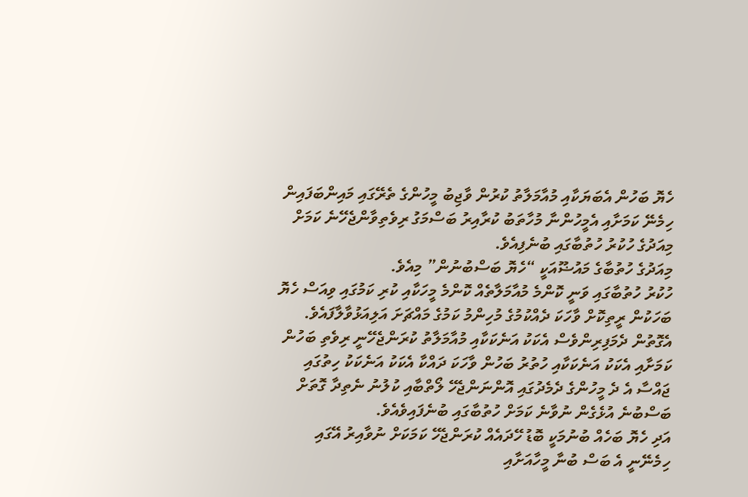ހެޔޮ ބަހުން އެބަޔަކާއި މުއާމަލާތު ކުރުން ވާޖިބު މީހުންގެ ތެރޭގައި މައިންބަފައިން ހިމެނޭ ކަމަށާއި އެމީހުންނާ މުހާތަބު ކުރާއިރު ބަސްމަގު ރިވެތިވާންޖެހޭނެ ކަމަށް މިއަދުގެ ހުކުރު ހުތުބާގައި ބުނެފިއެވެ.
މިއަދުގެ ހުތުބާގެ މައުޟޫއަކީ “ހެޔޮ ބަސްބުނުން” މިއެވެ.
ހުކުރު ހުތުބާގައި ވަނީ ކޮންމެ މުއާމަލާތެއް ކޮންމެ މީހަކާއި ކުރި ކަމުގައި ވިއަސް ހެޔޮ ބަހަކުން ރީތިކޮށް ވާހަކަ ދެއްކުމުގެ މުހިންމު ކަމުގެ މައްޗަށަ އަލިއަޅުވާލާފައެވެ.
އެގޮތުން ދެމަފިރިންވެސް އެކަކު އަނެކަކާއި މުއާމަލާތު ކުރަންޖެހޭނީ ރިވެތި ބަހުން ކަމަށާއި އެކަކު އަނެކަކާއި ހުތުރު ބަހުން ވާހަކަ ދައްކާ އެކަކު އަނެކަކު ހިތުގައި ޖައްސާ އެ ދެ މީހުންގެ ދެމެދުގައި އޮންނަންޖެހޭ ލޯތްބާއި ކުލުނު ނެތިދާ ގޮތަށް ބަސްބުނެ އުޅެގެން ނުވާނެ ކަމަށް ހުތުބާގައި ބުނެފައިވެއެވެ.
އަދި ހެޔޮ ބަހެއް ބުނުމަކީ ބޮޑު ހޭދައެއް ކުރަންޖެހޭ ކަމަކަށް ނުވާއިރު އޭގައި ހިމެނޭނީ އެ ބަސް ބުނާ މީހާއަށާއި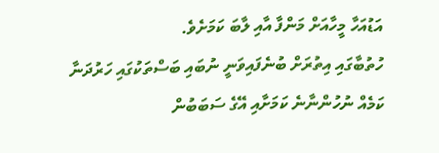އަޑުއަހާ މީހާއަށް މަންފާ އާއި ލާބަ ކަމަށެވެ.
ހުތުބާގައި އިތުރަށް ބުނެފައިވަނީ ނުބައި ބަސްތަކުގައި ހަރުދަނާ ކަމެއް ނުހުންނާނެ ކަމަށާއި އޭގެ ސަބަބުން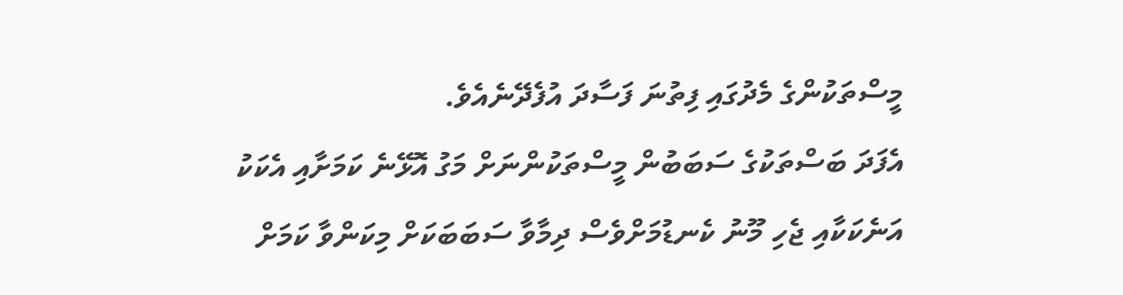މީސްތަކުންގެ މެދުގައި ފިތުނަ ފަސާދަ އުފެދޭނެއެވެ.
އެފަދަ ބަސްތަކުގެ ސަބަބުން މީސްތަކުންނަށް މަގު އޮޅޭނެ ކަމަށާއި އެކަކު އަނެކަކާއި ޖެހި މޫނު ކެނޑުމަށްވެސް ދިމާވާ ސަބަބަކަށް މިކަންވާ ކަމަށް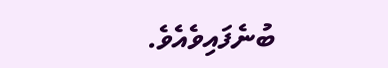ބުނެފައިވެއެވެ.